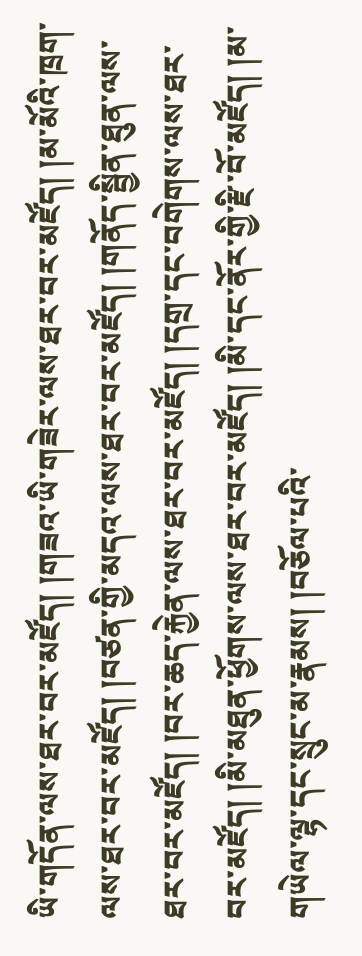ཡི་གདོན་ལས་ཐར་བར་མཛོད། །གཟའ་ཡི་གཟེར་ལས་ཐར་བར་མཛོད། །མ་མོའི་ཁྲག་ལས་ཐར་བར་མཛོད། །བཙན་གྱི་མདའ་ལས་ཐར་བར་མཛོད། །གནོད་སྦྱིན་ཐུན་ལས་ཐར་བར་མཛོད། །བར་ཆད་རྐྱེན་ལས་ཐར་བར་མཛོད། །དགྲ་དང་བགེགས་ལས་ཐར་བར་མཛོད། །མི་མཐུན་ཕྱོགས་ལས་ཐར་བར་མཛོད། །མི་དང་ནོར་གྱི་རྫི་བོ་མཛོད། །མ་གཡེལ་ལྷ་དང་སྲུང་མ་རྣམས། །བཅོལ་པའི་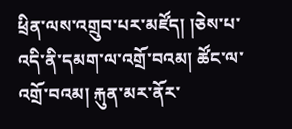ཕྲིན་ལས་འགྲུབ་པར་མཛོད། །ཅེས་པ་འདི་ནི་དམག་ལ་འགྲོ་བའམ། ཚོང་ལ་འགྲོ་བའམ། རྐུན་མར་ནོར་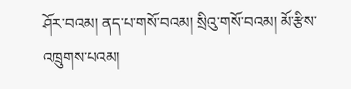ཤོར་བའམ། ནད་པ་གསོ་བའམ། སྲིའུ་གསོ་བའམ། མོ་རྩིས་འཁྲུགས་པའམ།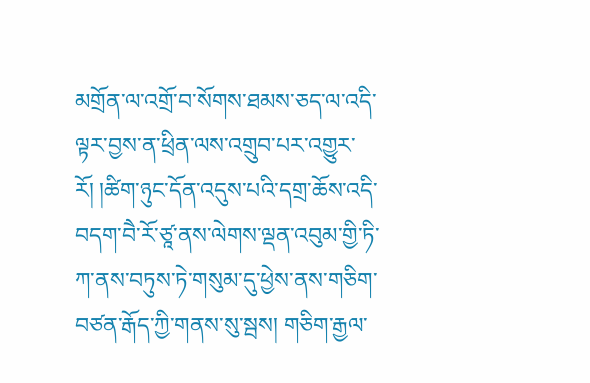མགྲོན་ལ་འགྲོ་བ་སོགས་ཐམས་ཅད་ལ་འདི་ལྟར་བྱས་ན་ཕྲིན་ལས་འགྲུབ་པར་འགྱུར་རོ། །ཚིག་ཉུང་དོན་འདུས་པའི་དགྲ་ཆོས་འདི་བདག་བཻ་རོ་ཙཱ་ནས་ལེགས་ལྡན་འབུམ་གྱི་ཏི་ཀ་ནས་བཏུས་ཏེ་གསུམ་དུ་ཕྱེས་ནས་གཅིག་བཙན་རྒོད་ཀྱི་གནས་སུ་སྦས། གཅིག་རྒྱལ་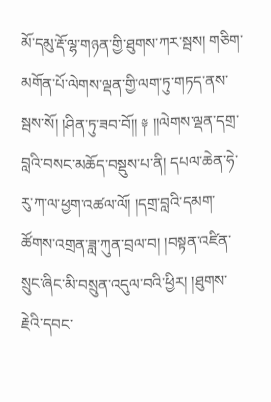མོ་དམུ་རྡོ་ལྷ་གཉན་གྱི་ཐུགས་ཀར་སྦས། གཅིག་མགོན་པོ་ལེགས་ལྡན་གྱི་ལག་ཏུ་གཏད་ནས་སྦས་སོ། །ཤིན་ཏུ་ཟབ་བོ།། ༈ །།ལེགས་ལྡན་དགྲ་བླའི་བསང་མཆོད་བསྡུས་པ་ནི། དཔལ་ཆེན་ཧེ་རུ་ཀ་ལ་ཕྱག་འཚལ་ལོ། །དགྲ་བླའི་དམག་ཚོགས་འགྲན་ཟླ་ཀུན་བྲལ་བ། །བསྟན་འཛིན་སྲུང་ཞིང་མི་བསྲུན་འདུལ་བའི་ཕྱིར། །ཐུགས་རྗེའི་དབང་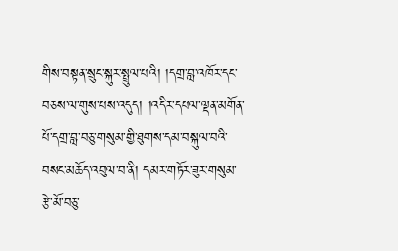གིས་བསྟན་སྲུང་སྐུར་སྤྲུལ་པའི། །དགྲ་བླ་འཁོར་དང་བཅས་ལ་གུས་པས་འདུད། །འདིར་དཔལ་ལྡན་མགོན་པོ་དགྲ་བླ་བཅུ་གསུམ་གྱི་ཐུགས་དམ་བསྐུལ་བའི་བསང་མཆོད་འབུལ་བ་ནི། དམར་གཏོར་ཟུར་གསུམ་རྩེ་མོ་བཅུ་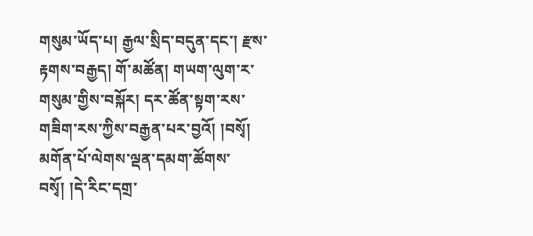གསུམ་ཡོད་པ། རྒྱལ་སྲིད་བདུན་དང་། རྫས་རྟགས་བརྒྱད། གོ་མཚོན། གཡག་ལུག་ར་གསུམ་གྱིས་བསྐོར། དར་ཚོན་སྟག་རས་གཟིག་རས་ཀྱིས་བརྒྱན་པར་བྱའོ། །བསྭོ། མགོན་པོ་ལེགས་ལྡན་དམག་ཚོགས་བསྭོ། །དེ་རིང་དགྲ་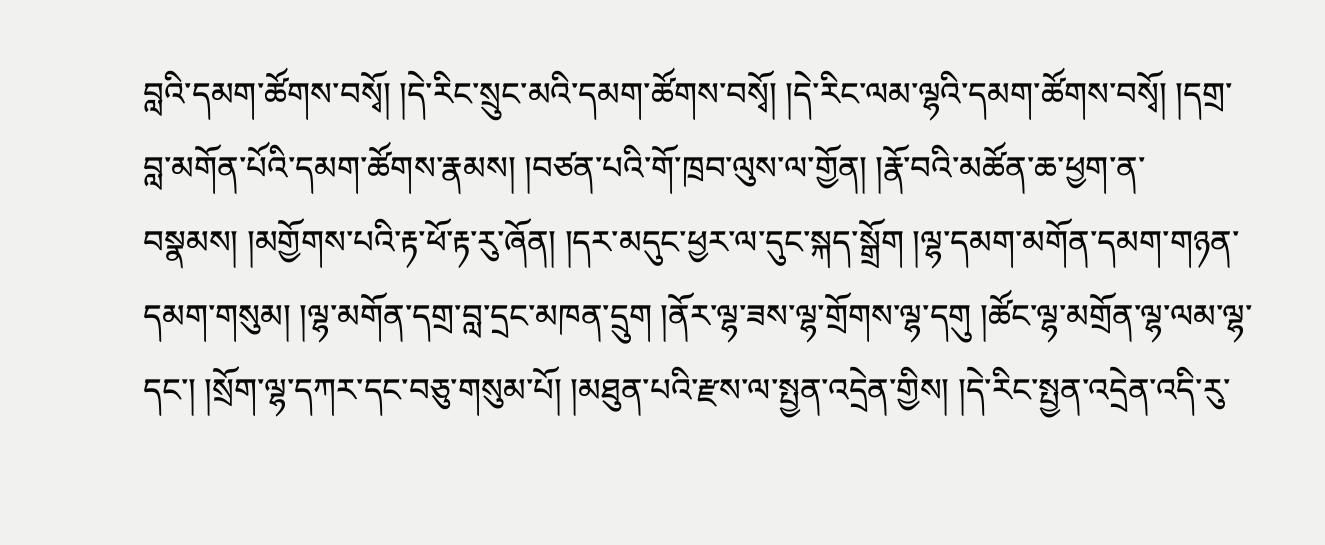བླའི་དམག་ཚོགས་བསྭོ། །དེ་རིང་སྲུང་མའི་དམག་ཚོགས་བསྭོ། །དེ་རིང་ལམ་ལྷའི་དམག་ཚོགས་བསྭོ། །དགྲ་བླ་མགོན་པོའི་དམག་ཚོགས་རྣམས། །བཙན་པའི་གོ་ཁྲབ་ལུས་ལ་གྱོན། །རྣོ་བའི་མཚོན་ཆ་ཕྱག་ན་བསྣམས། །མགྱོགས་པའི་རྟ་ཕོ་རྟ་རུ་ཞོན། །དར་མདུང་ཕྱར་ལ་དུང་སྐད་སྒྲོག །ལྷ་དམག་མགོན་དམག་གཉན་དམག་གསུམ། །ལྷ་མགོན་དགྲ་བླ་དྲང་མཁན་དྲུག །ནོར་ལྷ་ཟས་ལྷ་གྲོགས་ལྷ་དགུ །ཚོང་ལྷ་མགྲོན་ལྷ་ལམ་ལྷ་དང་། །སྲོག་ལྷ་དཀར་དང་བཅུ་གསུམ་པོ། །མཐུན་པའི་རྫས་ལ་སྤྱན་འདྲེན་གྱིས། །དེ་རིང་སྤྱན་འདྲེན་འདི་རུ་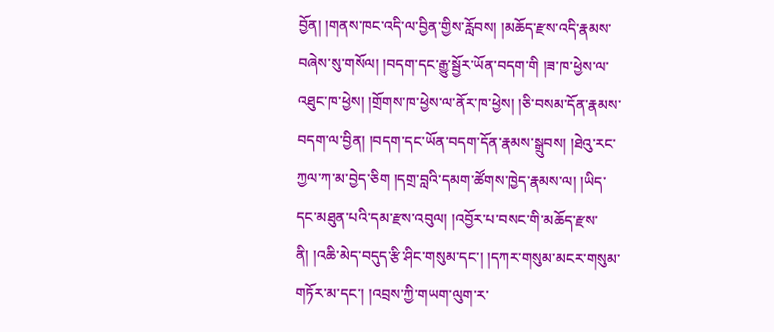བྱོན། །གནས་ཁང་འདི་ལ་བྱིན་གྱིས་རློབས། །མཆོད་རྫས་འདི་རྣམས་བཞེས་སུ་གསོལ། །བདག་དང་རྒྱུ་སྦྱོར་ཡོན་བདག་གི །ཟ་ཁ་ཕྱེས་ལ་འཐུང་ཁ་ཕྱེས། །གྲོགས་ཁ་ཕྱེས་ལ་ནོར་ཁ་ཕྱེས། །ཅི་བསམ་དོན་རྣམས་བདག་ལ་བྱིན། །བདག་དང་ཡོན་བདག་དོན་རྣམས་སྒྲུབས། །ཐེའུ་རང་ཀྱལ་ཀ་མ་བྱེད་ཅིག །དགྲ་བླའི་དམག་ཚོགས་ཁྱེད་རྣམས་ལ། །ཡིད་དང་མཐུན་པའི་དམ་རྫས་འབུལ། །འབྱོར་པ་བསང་གི་མཆོད་རྫས་ནི། །འཆི་མེད་བདུད་རྩི་ཤིང་གསུམ་དང་། །དཀར་གསུམ་མངར་གསུམ་གཏོར་མ་དང་། །འབྲས་ཀྱི་གཡག་ལུག་ར་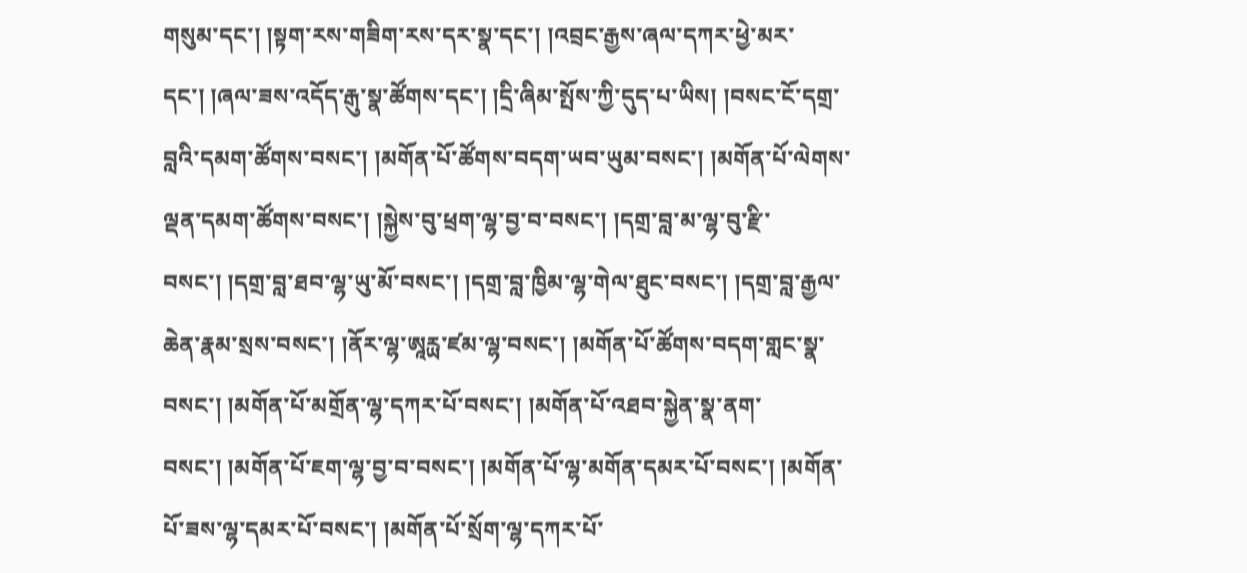གསུམ་དང་། །སྟག་རས་གཟིག་རས་དར་སྣ་དང་། །འབྲང་རྒྱས་ཞལ་དཀར་ཕྱེ་མར་དང་། །ཞལ་ཟས་འདོད་རྒུ་སྣ་ཚོགས་དང་། །དྲི་ཞིམ་སྤོས་ཀྱི་དུད་པ་ཡིས། །བསང་ངོ་དགྲ་བླའི་དམག་ཚོགས་བསང་། །མགོན་པོ་ཚོགས་བདག་ཡབ་ཡུམ་བསང་། །མགོན་པོ་ལེགས་ལྡན་དམག་ཚོགས་བསང་། །སྐྱེས་བུ་ཕྲག་ལྷ་བྱ་བ་བསང་། །དགྲ་བླ་མ་ལྷ་བུ་རྫི་བསང་། །དགྲ་བླ་ཐབ་ལྷ་ཡུ་མོ་བསང་། །དགྲ་བླ་ཁྱིམ་ལྷ་གེལ་ཐུང་བསང་། །དགྲ་བླ་རྒྱལ་ཆེན་རྣམ་སྲས་བསང་། །ནོར་ལྷ་ཨཱརྻ་ཛམ་ལྷ་བསང་། །མགོན་པོ་ཚོགས་བདག་གླང་སྣ་བསང་། །མགོན་པོ་མགྲོན་ལྷ་དཀར་པོ་བསང་། །མགོན་པོ་འཐབ་སྐྱེན་སྣ་ནག་བསང་། །མགོན་པོ་ཇག་ལྷ་བྱ་བ་བསང་། །མགོན་པོ་ལྷ་མགོན་དམར་པོ་བསང་། །མགོན་པོ་ཟས་ལྷ་དམར་པོ་བསང་། །མགོན་པོ་སྲོག་ལྷ་དཀར་པོ་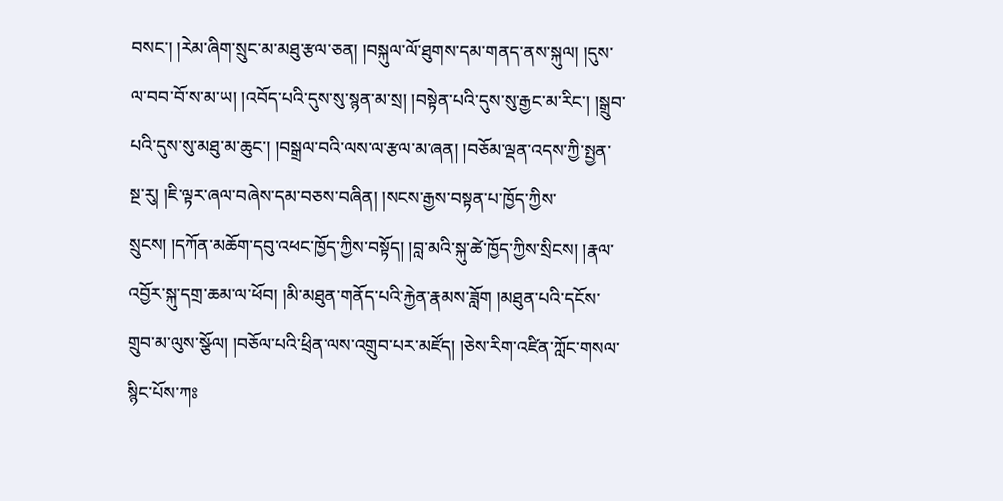བསང་། །རེམ་ཞིག་སྲུང་མ་མཐུ་རྩལ་ཅན། །བསྐུལ་ལོ་ཐུགས་དམ་གནད་ནས་སྐུལ། །དུས་ལ་བབ་བོ་ས་མ་ཡ། །འབོད་པའི་དུས་སུ་སྙན་མ་སྲ། །བསྟེན་པའི་དུས་སུ་རྒྱང་མ་རིང་། །སྒྲུབ་པའི་དུས་སུ་མཐུ་མ་ཆུང་། །བསྒྲལ་བའི་ལས་ལ་རྩལ་མ་ཞན། །བཅོམ་ལྡན་འདས་ཀྱི་སྤྱན་སྔ་རུ། །ཇི་ལྟར་ཞལ་བཞེས་དམ་བཅས་བཞིན། །སངས་རྒྱས་བསྟན་པ་ཁྱོད་ཀྱིས་སྲུངས། །དཀོན་མཆོག་དབུ་འཕང་ཁྱོད་ཀྱིས་བསྟོད། །བླ་མའི་སྐུ་ཚེ་ཁྱོད་ཀྱིས་སྲིངས། །རྣལ་འབྱོར་སྐུ་དགྲ་ཆམ་ལ་ཕོབ། །མི་མཐུན་གནོད་པའི་རྐྱེན་རྣམས་ཟློག །མཐུན་པའི་དངོས་གྲུབ་མ་ལུས་སྩོལ། །བཅོལ་པའི་ཕྲིན་ལས་འགྲུབ་པར་མཛོད། །ཅེས་རིག་འཛིན་ཀློང་གསལ་སྙིང་པོས་ཀཿ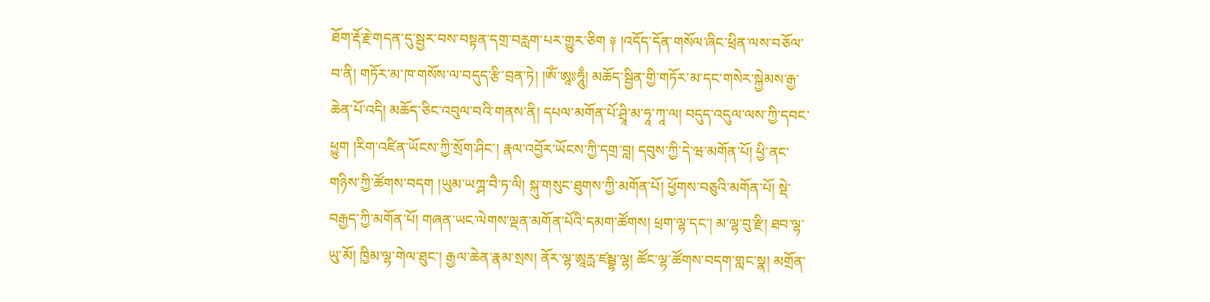ཐོག་རྡོ་རྗེ་གདན་དུ་སྦྱར་བས་བསྟན་དགྲ་བརླག་པར་གྱུར་ཅིག ༈ །འདོད་དོན་གསོལ་ཞིང་ཕྲིན་ལས་བཅོལ་བ་ནི། གཏོར་མ་ཁ་གསོས་ལ་བདུད་རྩི་བྲན་ཏེ། །ཨོཾ་ཨཱཿཧཱུྃ། མཆོད་སྦྱིན་གྱི་གཏོར་མ་དང་གསེར་སྐྱེམས་རྒྱ་ཆེན་པོ་འདི། མཆོད་ཅིང་འབུལ་བའི་གནས་ནི། དཔལ་མགོན་པོ་ཤྲཱི་མ་ཧཱ་ཀཱ་ལ། བདུད་འདུལ་ལས་ཀྱི་དབང་ཕྱུག །རིག་འཛིན་ཡོངས་ཀྱི་སྲོག་ཤིང་། རྣལ་འབྱོར་ཡོངས་ཀྱི་དགྲ་བླ། དབུས་ཀྱི་དེ་ཝ་མགོན་པོ། ཕྱི་ནང་གཉིས་ཀྱི་ཚོགས་བདག །ཡུམ་ཡཀྴ་བཻ་ཏ་ལི། སྐུ་གསུང་ཐུགས་ཀྱི་མགོན་པོ། ཕྱོགས་བཅུའི་མགོན་པོ། སྡེ་བརྒྱད་ཀྱི་མགོན་པོ། གཞན་ཡང་ལེགས་ལྡན་མགོན་པོའི་དམག་ཚོགས། ཕྲག་ལྷ་དང་། མ་ལྷ་བུ་རྫི། ཐབ་ལྷ་ཡུ་མོ། ཁྱིམ་ལྷ་གེལ་ཐུང་། རྒྱལ་ཆེན་རྣམ་སྲས། ནོར་ལྷ་ཨཱརྻ་ཛམྦྷ་ལྷ། ཚོང་ལྷ་ཚོགས་བདག་གླང་སྣ། མགྲོན་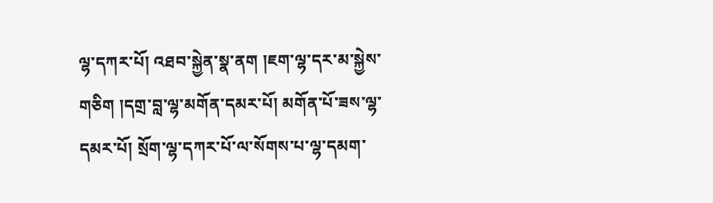ལྷ་དཀར་པོ། འཐབ་སྐྱེན་སྣ་ནག །ཇག་ལྷ་དར་མ་སྐྱེས་གཅིག །དགྲ་བླ་ལྷ་མགོན་དམར་པོ། མགོན་པོ་ཟས་ལྷ་དམར་པོ། སྲོག་ལྷ་དཀར་པོ་ལ་སོགས་པ་ལྷ་དམག་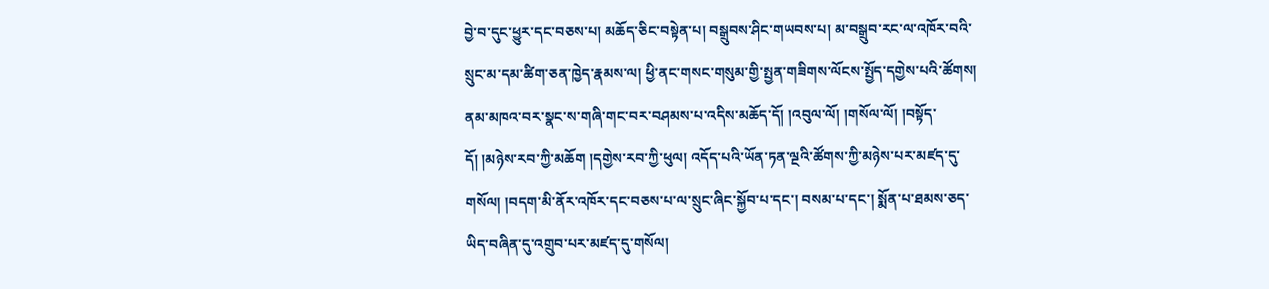བྱེ་བ་དུང་ཕྱུར་དང་བཅས་པ། མཆོད་ཅིང་བསྟེན་པ། བསྒྲུབས་ཤིང་གཡབས་པ། མ་བསྒྲུབ་རང་ལ་འཁོར་བའི་སྲུང་མ་དམ་ཚིག་ཅན་ཁྱེད་རྣམས་ལ། ཕྱི་ནང་གསང་གསུམ་གྱི་སྤྱན་གཟིགས་ལོངས་སྤྱོད་དགྱེས་པའི་ཚོགས། ནམ་མཁའ་བར་སྣང་ས་གཞི་གང་བར་བཤམས་པ་འདིས་མཆོད་དོ། །འབུལ་ལོ། །གསོལ་ལོ། །བསྟོད་དོ། །མཉེས་རབ་ཀྱི་མཆོག །དགྱེས་རབ་ཀྱི་ཕུལ། འདོད་པའི་ཡོན་ཏན་ལྔའི་ཚོགས་ཀྱི་མཉེས་པར་མཛད་དུ་གསོལ། །བདག་མི་ནོར་འཁོར་དང་བཅས་པ་ལ་སྲུང་ཞིང་སྐྱོབ་པ་དང་། བསམ་པ་དང་། སྨོན་པ་ཐམས་ཅད་ཡིད་བཞིན་དུ་འགྲུབ་པར་མཛད་དུ་གསོལ།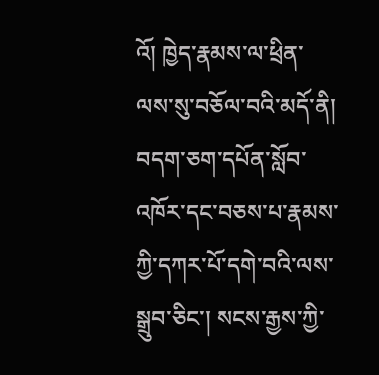འོ། ཁྱེད་རྣམས་ལ་ཕྲིན་ལས་སུ་བཅོལ་བའི་མདོ་ནི། བདག་ཅག་དཔོན་སློབ་འཁོར་དང་བཅས་པ་རྣམས་ཀྱི་དཀར་པོ་དགེ་བའི་ལས་སྒྲུབ་ཅིང་། སངས་རྒྱས་ཀྱི་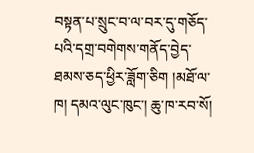བསྟན་པ་སྲུང་བ་ལ་བར་དུ་གཅོད་པའི་དགྲ་བགེགས་གནོད་བྱེད་ཐམས་ཅད་ཕྱིར་ཟློག་ཅིག །མཐོ་ལ་ཁ། དམའ་ལུང་ཁུང་། ཆུ་ཁ་རབ་སོ།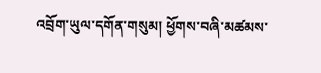འབྲོག་ཡུལ་དགོན་གསུམ། ཕྱོགས་བཞི་མཚམས་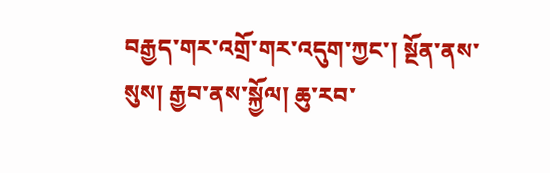བརྒྱད་གར་འགྲོ་གར་འདུག་ཀྱང་། སྔོན་ནས་སུས། རྒྱབ་ནས་སྐྱོལ། ཆུ་རབ་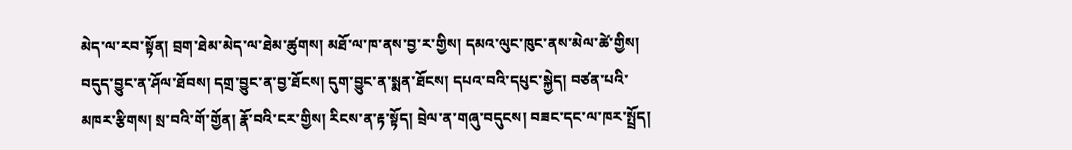མེད་ལ་རབ་སྟོན། བྲག་ཐེམ་མེད་ལ་ཐེམ་ཚུགས། མཐོ་ལ་ཁ་ནས་བྱ་ར་གྱིས། དམའ་ལུང་ཁུང་ནས་མེལ་ཚེ་གྱིས། བདུད་བྱུང་ན་ཤོལ་ཐོབས། དགྲ་བྱུང་ན་བྱ་ཐོངས། དུག་བྱུང་ན་སྨན་ཐོངས། དཔའ་བའི་དཔུང་སྐྱེད། བཙན་པའི་མཁར་རྩིགས། སྲ་བའི་གོ་གྱོན། རྣོ་བའི་ངར་གྱིས། རིངས་ན་རྟ་སྟོད། བྲེལ་ན་གཞུ་བདུངས། བཟང་དང་ལ་ཁར་སྤྲོད།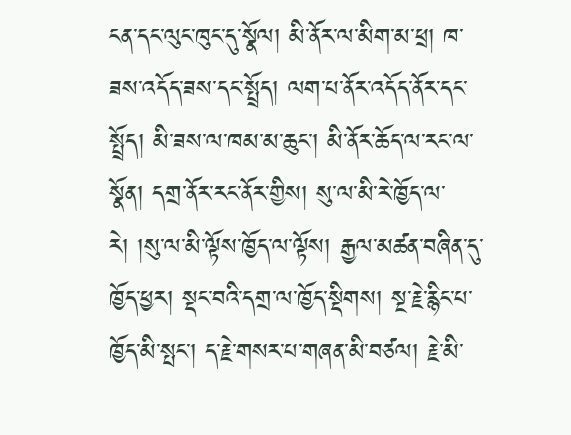ངན་དང་ལུང་ཁུང་དུ་སྣོལ། མི་ནོར་ལ་མིག་མ་ཕྲ། ཁ་ཟས་འདོད་ཟས་དང་སྤྲོད། ལག་པ་ནོར་འདོད་ནོར་དང་སྤྲོད། མི་ཟས་ལ་ཁམ་མ་ཆུང་། མི་ནོར་ཆོད་ལ་རང་ལ་སྣོན། དགྲ་ནོར་རང་ནོར་གྱིས། སུ་ལ་མི་རེ་ཁྱོད་ལ་རེ། །སུ་ལ་མི་ལྟོས་ཁྱོད་ལ་ལྟོས། རྒྱལ་མཚན་བཞིན་དུ་ཁྱོད་ཕྱར། སྡང་བའི་དགྲ་ལ་ཁྱོད་སྡིགས། སྔ་རྗེ་རྙིང་པ་ཁྱོད་མི་སྤང་། ད་རྗེ་གསར་པ་གཞན་མི་བཙལ། རྗེ་མི་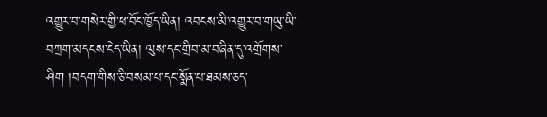འགྱུར་བ་གསེར་གྱི་ཕ་བོང་ཁྱོད་ཡིན། འབངས་མི་འགྱུར་བ་གཡུ་ཡི་བཀྲག་མདངས་ངེད་ཡིན། ལུས་དང་གྲིབ་མ་བཞིན་དུ་འགྲོགས་ཤིག །བདག་གིས་ཅི་བསམ་པ་དང་སྨོན་པ་ཐམས་ཅད་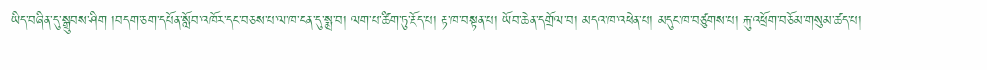ཡིད་བཞིན་དུ་སྒྲུབས་ཤིག །བདག་ཅག་དཔོན་སློབ་འཁོར་དང་བཅས་པ་ལ་ཁ་ངན་དུ་སྨྲ་བ། ལག་པ་ཚིག་ཏུ་རྔོད་པ། རྟ་ཁ་བསྟན་པ། ཡོབ་ཆེན་དགྲོལ་བ། མདའ་ཁ་འཕེན་པ། མདུང་ཁ་བཙུགས་པ། རྐུ་འཕྲོག་བཅོམ་གསུམ་ཚད་པ།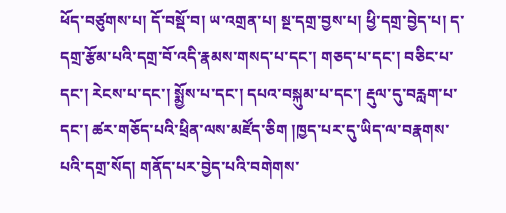ཕོད་བཙུགས་པ། དོ་བསྡོ་བ། ཡ་འགྲན་པ། སྔ་དགྲ་བྱས་པ། ཕྱི་དགྲ་བྱེད་པ། ད་དགྲ་རྩོམ་པའི་དགྲ་བོ་འདི་རྣམས་གསད་པ་དང་། གཅད་པ་དང་། བཅིང་པ་དང་། རེངས་པ་དང་། སྨྱོས་པ་དང་། དཔའ་བསྐུམ་པ་དང་། རྡུལ་དུ་བརླག་པ་དང་། ཚར་གཅོད་པའི་ཕྲིན་ལས་མཛོད་ཅིག །ཁྱད་པར་དུ་ཡིད་ལ་བརྣགས་པའི་དགྲ་སོད། གནོད་པར་བྱེད་པའི་བགེགས་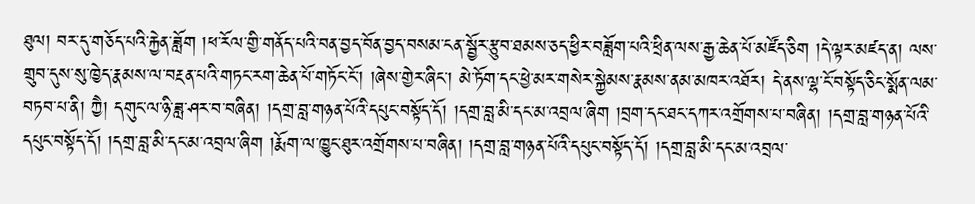ཐུལ། བར་དུ་གཅོད་པའི་རྐྱེན་ཟློག །ཕ་རོལ་གྱི་གནོད་པའི་བན་བྱད་བོན་བྱད་བསམ་ངན་སྦྱོར་རྩུབ་ཐམས་ཅད་ཕྱིར་བཟློག་པའི་ཕྲིན་ལས་རྒྱ་ཆེན་པོ་མཛོད་ཅིག །དེ་ལྟར་མཛད་ན། ལས་གྲུབ་དུས་སུ་ཁྱེད་རྣམས་ལ་བརྔན་པའི་གཏང་རག་ཆེན་པོ་གཏོང་ངོ་། །ཞེས་གྱེར་ཞིང་། མེ་ཏོག་དང་ཕྱེ་མར་གསེར་སྐྱེམས་རྣམས་ནམ་མཁར་འཐོར། དེ་ནས་ལྷ་ངོ་བསྟོད་ཅིང་སྨོན་ལམ་བཏབ་པ་ནི། ཀྱཻ། དགུང་ལ་ཉི་ཟླ་ཤར་བ་བཞིན། །དགྲ་བླ་གཉན་པོའི་དཔུང་བསྟོད་དོ། །དགྲ་བླ་མི་དང་མ་འབྲལ་ཞིག །བྲག་དང་ཐང་དཀར་འགྲོགས་པ་བཞིན། །དགྲ་བླ་གཉན་པོའི་དཔུང་བསྟོད་དོ། །དགྲ་བླ་མི་དང་མ་འབྲལ་ཞིག །རྨོག་ལ་ཁྱུང་ཐུར་འགྲོགས་པ་བཞིན། །དགྲ་བླ་གཉན་པོའི་དཔུང་བསྟོད་དོ། །དགྲ་བླ་མི་དང་མ་འབྲལ་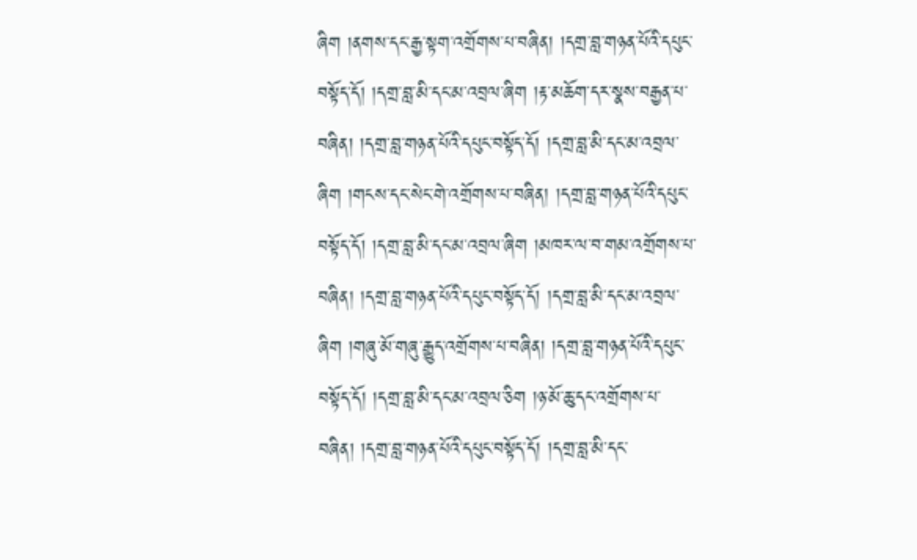ཞིག །ནགས་དང་རྒྱ་སྟག་འགྲོགས་པ་བཞིན། །དགྲ་བླ་གཉན་པོའི་དཔུང་བསྟོད་དོ། །དགྲ་བླ་མི་དང་མ་འབྲལ་ཞིག །རྟ་མཆོག་དར་སྣས་བརྒྱན་པ་བཞིན། །དགྲ་བླ་གཉན་པོའི་དཔུང་བསྟོད་དོ། །དགྲ་བླ་མི་དང་མ་འབྲལ་ཞིག །གངས་དང་སེང་གེ་འགྲོགས་པ་བཞིན། །དགྲ་བླ་གཉན་པོའི་དཔུང་བསྟོད་དོ། །དགྲ་བླ་མི་དང་མ་འབྲལ་ཞིག །མཁར་ལ་བ་གམ་འགྲོགས་པ་བཞིན། །དགྲ་བླ་གཉན་པོའི་དཔུང་བསྟོད་དོ། །དགྲ་བླ་མི་དང་མ་འབྲལ་ཞིག །གཞུ་མོ་གཞུ་རྒྱུད་འགྲོགས་པ་བཞིན། །དགྲ་བླ་གཉན་པོའི་དཔུང་བསྟོད་དོ། །དགྲ་བླ་མི་དང་མ་འབྲལ་ཅིག །ཉ་མོ་ཆུ་དང་འགྲོགས་པ་བཞིན། །དགྲ་བླ་གཉན་པོའི་དཔུང་བསྟོད་དོ། །དགྲ་བླ་མི་དང་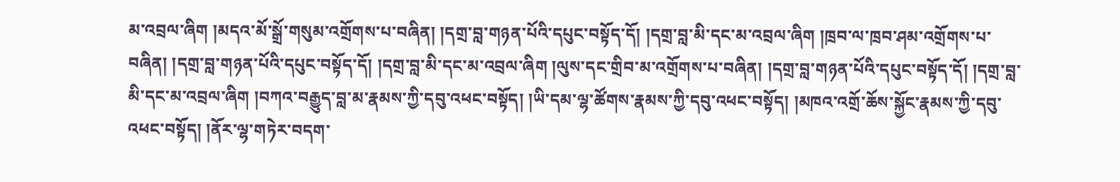མ་འབྲལ་ཞིག །མདའ་མོ་སྒྲོ་གསུམ་འགྲོགས་པ་བཞིན། །དགྲ་བླ་གཉན་པོའི་དཔུང་བསྟོད་དོ། །དགྲ་བླ་མི་དང་མ་འབྲལ་ཞིག །ཁྲབ་ལ་ཁྲབ་ཤམ་འགྲོགས་པ་བཞིན། །དགྲ་བླ་གཉན་པོའི་དཔུང་བསྟོད་དོ། །དགྲ་བླ་མི་དང་མ་འབྲལ་ཞིག །ལུས་དང་གྲིབ་མ་འགྲོགས་པ་བཞིན། །དགྲ་བླ་གཉན་པོའི་དཔུང་བསྟོད་དོ། །དགྲ་བླ་མི་དང་མ་འབྲལ་ཞིག །བཀའ་བརྒྱུད་བླ་མ་རྣམས་ཀྱི་དབུ་འཕང་བསྟོད། །ཡི་དམ་ལྷ་ཚོགས་རྣམས་ཀྱི་དབུ་འཕང་བསྟོད། །མཁའ་འགྲོ་ཆོས་སྐྱོང་རྣམས་ཀྱི་དབུ་འཕང་བསྟོད། །ནོར་ལྷ་གཏེར་བདག་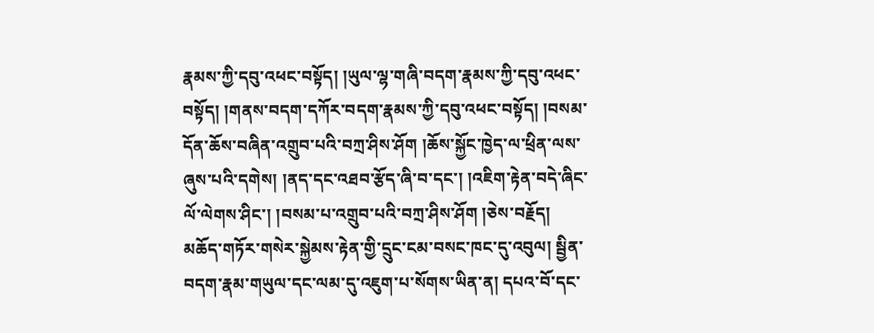རྣམས་ཀྱི་དབུ་འཕང་བསྟོད། །ཡུལ་ལྷ་གཞི་བདག་རྣམས་ཀྱི་དབུ་འཕང་བསྟོད། །གནས་བདག་དཀོར་བདག་རྣམས་ཀྱི་དབུ་འཕང་བསྟོད། །བསམ་དོན་ཆོས་བཞིན་འགྲུབ་པའི་བཀྲ་ཤིས་ཤོག །ཆོས་སྐྱོང་ཁྱེད་ལ་ཕྲིན་ལས་ཞུས་པའི་དགེས། །ནད་དང་འཐབ་རྩོད་ཞི་བ་དང་། །འཇིག་རྟེན་བདེ་ཞིང་ལོ་ལེགས་ཤིང་། །བསམ་པ་འགྲུབ་པའི་བཀྲ་ཤིས་ཤོག །ཅེས་བརྗོད། མཆོད་གཏོར་གསེར་སྐྱེམས་རྟེན་གྱི་དྲུང་ངམ་བསང་ཁང་དུ་འབུལ། སྦྱིན་བདག་རྣམ་གཡུལ་དང་ལམ་དུ་འཇུག་པ་སོགས་ཡིན་ན། དཔའ་བོ་དང་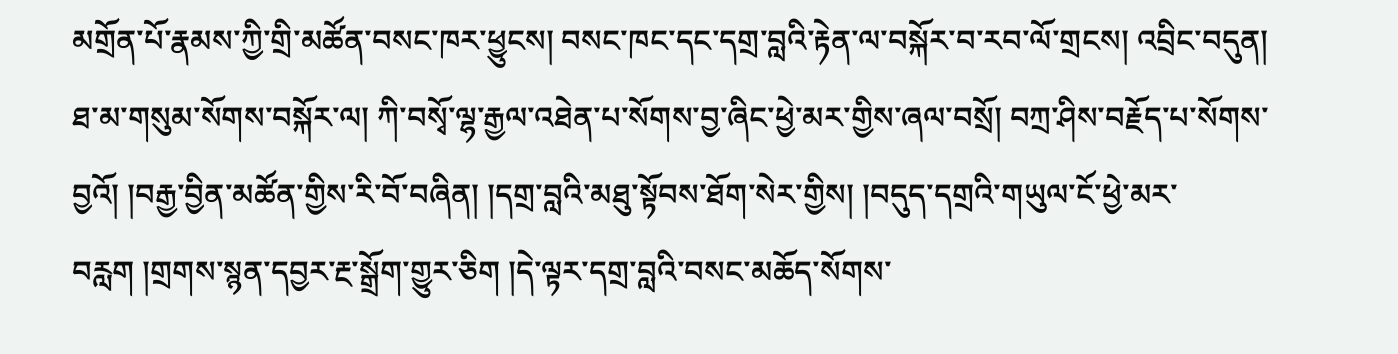མགྲོན་པོ་རྣམས་ཀྱི་གྲི་མཚོན་བསང་ཁར་ཕྱུངས། བསང་ཁང་དང་དགྲ་བླའི་རྟེན་ལ་བསྐོར་བ་རབ་ལོ་གྲངས། འབྲིང་བདུན། ཐ་མ་གསུམ་སོགས་བསྐོར་ལ། ཀི་བསྭོ་ལྷ་རྒྱལ་འཐེན་པ་སོགས་བྱ་ཞིང་ཕྱེ་མར་གྱིས་ཞལ་བསྲོ། བཀྲ་ཤིས་བརྗོད་པ་སོགས་བྱའོ། །བརྒྱ་བྱིན་མཚོན་གྱིས་རི་བོ་བཞིན། །དགྲ་བླའི་མཐུ་སྟོབས་ཐོག་སེར་གྱིས། །བདུད་དགྲའི་གཡུལ་ངོ་ཕྱེ་མར་བརླག །གྲགས་སྙན་དབྱར་རྔ་སྒྲོག་གྱུར་ཅིག །དེ་ལྟར་དགྲ་བླའི་བསང་མཆོད་སོགས་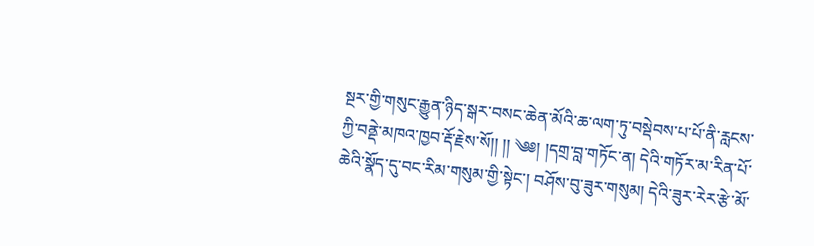སྔར་གྱི་གསུང་རྒྱུན་ཉིད་སྒར་བསང་ཆེན་མོའི་ཆ་ལག་ཏུ་བསྡེབས་པ་པོ་ནི་རླངས་ཀྱི་བནྡེ་མཁའ་ཁྱབ་རྡོ་རྗེས་སོ།། །། ༄༅། །དགྲ་བླ་གཏོང་ན། དེའི་གཏོར་མ་རིན་པོ་ཆེའི་སྣོད་དུ་བང་རིམ་གསུམ་གྱི་སྟེང་། བཤོས་བུ་ཟུར་གསུམ། དེའི་ཟུར་རེར་རྩེ་མོ་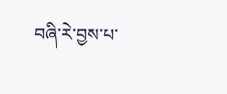བཞི་རེ་བྱས་པ་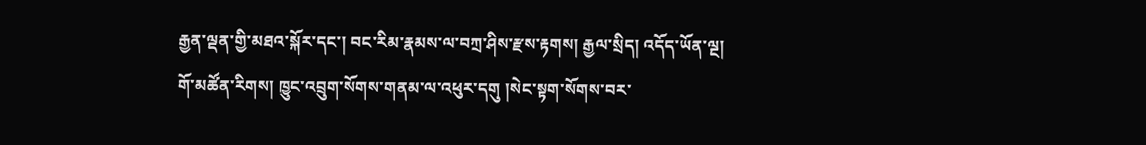རྒྱན་ལྡན་གྱི་མཐའ་སྐོར་དང་། བང་རིམ་རྣམས་ལ་བཀྲ་ཤིས་རྫས་རྟགས། རྒྱལ་སྲིད། འདོད་ཡོན་ལྔ། གོ་མཚོན་རིགས། ཁྱུང་འབྲུག་སོགས་གནམ་ལ་འཕུར་དགུ །སེང་སྟག་སོགས་བར་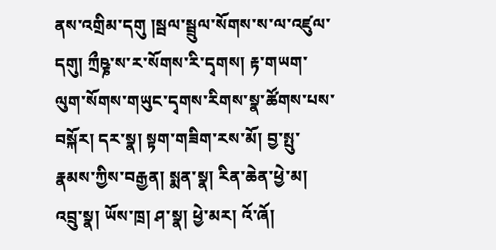ནས་འགྲིམ་དགུ །སྦལ་སྦྲུལ་སོགས་ས་ལ་འཛུལ་དགུ། ཀྲྀཥྞ་ས་ར་སོགས་རི་དྭགས། རྟ་གཡག་ལུག་སོགས་གཡུང་དྭགས་རིགས་སྣ་ཚོགས་པས་བསྐོར། དར་སྣ། སྟག་གཟིག་རས་མོ། བྱ་སྤུ་རྣམས་ཀྱིས་བརྒྱན། སྨན་སྣ། རིན་ཆེན་ཕྱེ་མ། འབྲུ་སྣ། ཡོས་ཁྲ། ཤ་སྣ། ཕྱེ་མར། འོ་ཞོ།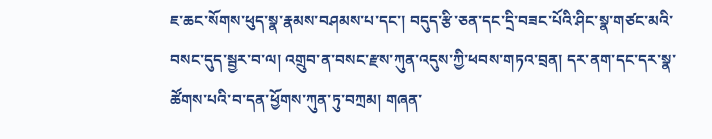ཇ་ཆང་སོགས་ཕུད་སྣ་རྣམས་བཤམས་པ་དང་། བདུད་རྩི་ཅན་དང་དྲི་བཟང་པོའི་ཤིང་སྣ་གཙང་མའི་བསང་དུད་སྦྱར་བ་ལ། འགྲུབ་ན་བསང་རྫས་ཀུན་འདུས་ཀྱི་ཕབས་གཏའ་བྲན། དར་ནག་དང་དར་སྣ་ཚོགས་པའི་བ་དན་ཕྱོགས་ཀུན་ཏུ་བཀྲམ། གཞན་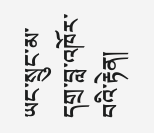ཡང་སྲུང་མ་དགྲ་བླ་འཁོར་བའི་རྟེན།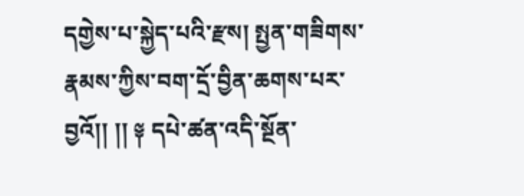དགྱེས་པ་སྐྱེད་པའི་རྫས། སྤྱན་གཟིགས་རྣམས་ཀྱིས་བག་དྲོ་བྱིན་ཆགས་པར་བྱའོ།། །། ༈ དཔེ་ཚན་འདི་སྔོན་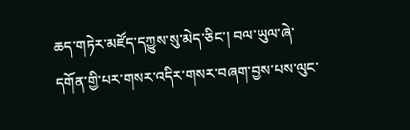ཆད་གཏེར་མཛོད་དཀྱུས་སུ་མེད་ཅིང་། བལ་ཡུལ་ཞེ་དགོན་གྱི་པར་གསར་འདིར་གསར་བཞག་བྱས་པས་ལུང་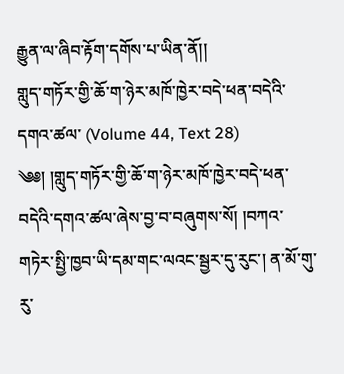རྒྱུན་ལ་ཞིབ་རྟོག་དགོས་པ་ཡིན་ནོ།།
གླུད་གཏོར་གྱི་ཆོ་ག་ཉེར་མཁོ་ཁྱེར་བདེ་ཕན་བདེའི་དགའ་ཚལ་ (Volume 44, Text 28)
༄༅། །གླུད་གཏོར་གྱི་ཆོ་ག་ཉེར་མཁོ་ཁྱེར་བདེ་ཕན་བདེའི་དགའ་ཚལ་ཞེས་བྱ་བ་བཞུགས་སོ། །བཀའ་གཏེར་སྤྱི་ཁྱབ་ཡི་དམ་གང་ལའང་སྦྱར་དུ་རུང་། ན་མོ་གུ་རུ་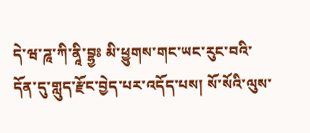དེ་ཝ་ཌཱ་ཀི་ནཱི་བྷྱཿ མི་ཕྱུགས་གང་ཡང་རུང་བའི་དོན་དུ་གླུད་རྫོང་བྱེད་པར་འདོད་པས། སོ་སོའི་ལུས་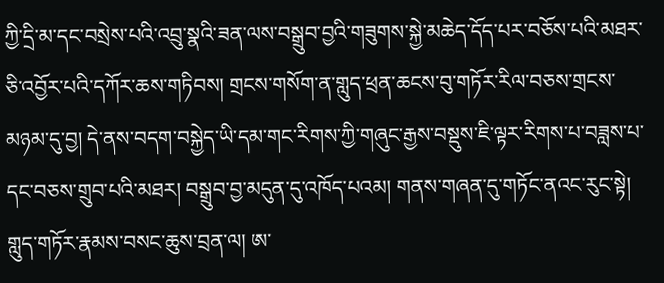ཀྱི་དྲི་མ་དང་བསྲེས་པའི་འབྲུ་སྣའི་ཟན་ལས་བསྒྲུབ་བྱའི་གཟུགས་སྐྱེ་མཆེད་དོད་པར་བཅོས་པའི་མཐར་ཅི་འབྱོར་པའི་དཀོར་ཆས་གཏིབས། གྲངས་གསོག་ན་གླུད་ཕྲན་ཆངས་བུ་གཏོར་རིལ་བཅས་གྲངས་མཉམ་དུ་བྱ། དེ་ནས་བདག་བསྐྱེད་ཡི་དམ་གང་རིགས་ཀྱི་གཞུང་རྒྱས་བསྡུས་ཇི་ལྟར་རིགས་པ་བཟླས་པ་དང་བཅས་གྲུབ་པའི་མཐར། བསྒྲུབ་བྱ་མདུན་དུ་འཁོད་པའམ། གནས་གཞན་དུ་གཏོང་ནའང་རུང་སྟེ། གླུད་གཏོར་རྣམས་བསང་ཆུས་བྲན་ལ། ཨ་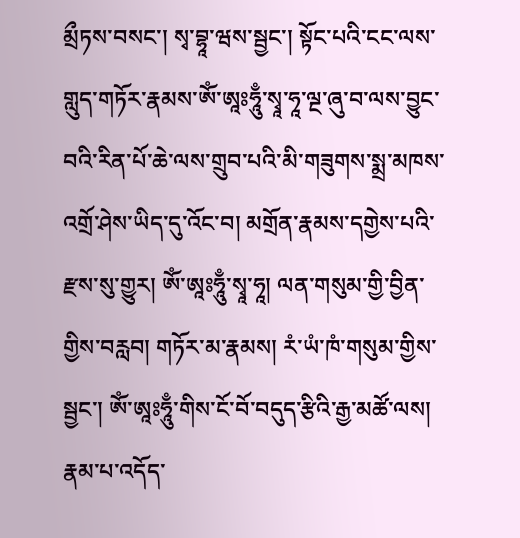མྲྀཏས་བསང་། སྭ་བྷཱ་ཝས་སྦྱང་། སྟོང་པའི་ངང་ལས་གླུད་གཏོར་རྣམས་ཨོཾ་ཨཱཿཧཱུྃ་སྭཱ་ཧཱ་ལྔ་ཞུ་བ་ལས་བྱུང་བའི་རིན་པོ་ཆེ་ལས་གྲུབ་པའི་མི་གཟུགས་སྨྲ་མཁས་འགྲོ་ཤེས་ཡིད་དུ་འོང་བ། མགྲོན་རྣམས་དགྱེས་པའི་རྫས་སུ་གྱུར། ཨོཾ་ཨཱཿཧཱུྃ་སྭཱ་ཧཱ། ལན་གསུམ་གྱི་བྱིན་གྱིས་བརླབ། གཏོར་མ་རྣམས། རཾ་ཡཾ་ཁཾ་གསུམ་གྱིས་སྦྱང་། ཨོཾ་ཨཱཿཧཱུྃ་གིས་ངོ་བོ་བདུད་རྩིའི་རྒྱ་མཚོ་ལས། རྣམ་པ་འདོད་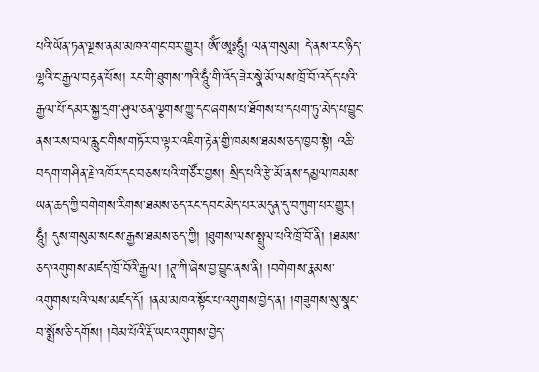པའི་ཡོན་ཏན་ལྔས་ནམ་མཁའ་གང་བར་གྱུར། ཨོཾ་ཨཱཿཧཱུྃ། ལན་གསུམ། དེ་ནས་རང་ཉིད་ལྷའི་ང་རྒྱལ་བརྟན་པོས། རང་གི་ཐུགས་ཀའི་ཧཱུྃ་གི་འོད་ཟེར་སྣེ་མོ་ལས་ཁྲོ་བོ་འདོད་པའི་རྒྱལ་པོ་དམར་སྐྱ་དྲག་ཤུལ་ཅན་ལྕགས་ཀྱུ་དང་ཞགས་པ་ཐོགས་པ་དཔག་ཏུ་མེད་པ་བྱུང་ནས་རས་བལ་རླུང་གིས་གཏོར་བ་ལྟར་འཇིག་རྟེན་གྱི་ཁམས་ཐམས་ཅད་ཁྱབ་སྟེ། འཆི་བདག་གཤིན་རྗེ་འཁོར་དང་བཅས་པའི་གཙོར་བྱས། སྲིད་པའི་རྩེ་མོ་ནས་དམྱལ་ཁམས་ཡན་ཆད་ཀྱི་བགེགས་རིགས་ཐམས་ཅད་རང་དབང་མེད་པར་མདུན་དུ་བཀུག་པར་གྱུར། ཧཱུྃ། དུས་གསུམ་སངས་རྒྱས་ཐམས་ཅད་ཀྱི། །ཐུགས་ལས་སྤྲུལ་པའི་ཁྲོ་བོ་ནི། །ཐམས་ཅད་འགུགས་མཛད་ཁྲོ་བོའི་རྒྱལ། །ཊཱ་ཀི་ཞེས་བྱ་བྱུང་ནས་ནི། །བགེགས་རྣམས་འགུགས་པའི་ལས་མཛད་དོ། །ནམ་མཁའ་སྟོང་པ་འགུགས་བྱེད་ན། །གཟུགས་སུ་སྣང་བ་སྨྲོས་ཅི་དགོས། །བེམ་པོའི་རྡོ་ཡང་འགུགས་བྱེད་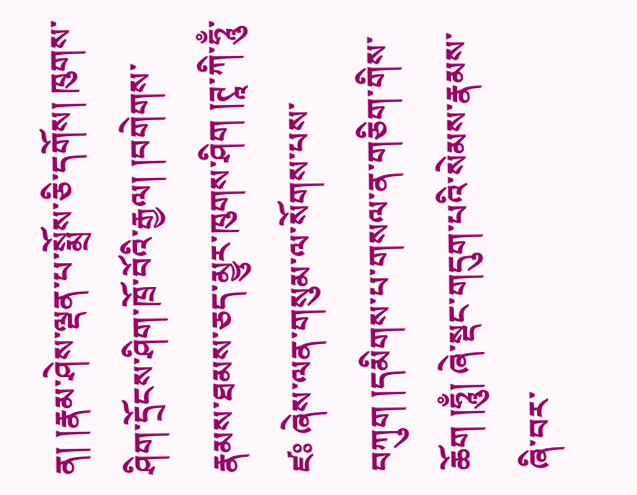ན། །རྣམ་ཤེས་ལྡན་པ་སྨྲོས་ཅི་དགོས། ཁུགས་ཤིག་དྲོངས་ཤིག་ཁྲོ་བོའི་རྒྱལ། །བགེགས་རྣམས་ཐམས་ཅད་མྱུར་ཁུགས་ཤིག །ཊཱ་ཀི་ཧཱུྃ་ཛཿ ཞེས་ལན་གསུམ་ལ་སོགས་པས་བཀུག །དམིགས་པ་གསལ་ན་གཅིག་གིས་ཆོག །ཧཱུྃ། ཞེ་སྡང་གདུག་པའི་སེམས་རྣམས་ཞི་བར་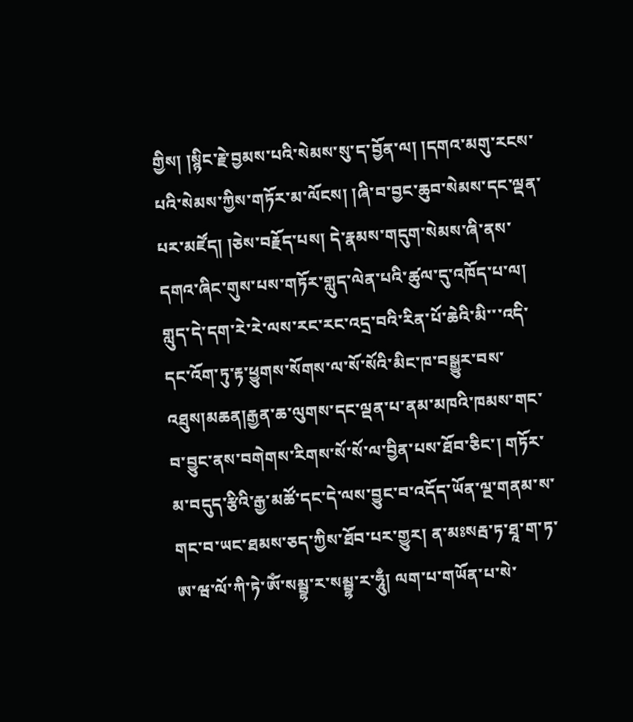གྱིས། །སྙིང་རྗེ་བྱམས་པའི་སེམས་སུ་ད་བྱོན་ལ། །དགའ་མགུ་རངས་པའི་སེམས་ཀྱིས་གཏོར་མ་ལོངས། །ཞི་བ་བྱང་ཆུབ་སེམས་དང་ལྡན་པར་མཛོད། །ཅེས་བརྗོད་པས། དེ་རྣམས་གདུག་སེམས་ཞི་ནས་དགའ་ཞིང་གུས་པས་གཏོར་གླུད་ལེན་པའི་ཚུལ་དུ་འཁོད་པ་ལ། གླུད་དེ་དག་རེ་རེ་ལས་རང་རང་འདྲ་བའི་རིན་པོ་ཆེའི་མི་་་འདི་དང་འོག་ཏུ་རྟ་ཕྱུགས་སོགས་ལ་སོ་སོའི་མིང་ཁ་བསྒྱུར་བས་འཐུས།མཆན།རྒྱན་ཆ་ལུགས་དང་ལྡན་པ་ནམ་མཁའི་ཁམས་གང་བ་བྱུང་ནས་བགེགས་རིགས་སོ་སོ་ལ་བྱིན་པས་ཐོབ་ཅིང་། གཏོར་མ་བདུད་རྩིའི་རྒྱ་མཚོ་དང་དེ་ལས་བྱུང་བ་འདོད་ཡོན་ལྔ་གནམ་ས་གང་བ་ཡང་ཐམས་ཅད་ཀྱིས་ཐོབ་པར་གྱུར། ན་མཿསརྦ་ཏ་ཐཱ་ག་ཏ་ཨ་ཝ་ལོ་ཀི་ཏེ་ཨོཾ་སམྦྷ་ར་སམྦྷ་ར་ཧཱུྃ། ལག་པ་གཡོན་པ་སེ་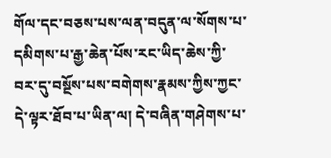གོལ་དང་བཅས་པས་ལན་བདུན་ལ་སོགས་པ་དམིགས་པ་རྒྱ་ཆེན་པོས་རང་ཡིད་ཆེས་ཀྱི་བར་དུ་བསྔོས་པས་བགེགས་རྣམས་ཀྱིས་ཀྱང་དེ་ལྟར་ཐོབ་པ་ཡིན་ལ། དེ་བཞིན་གཤེགས་པ་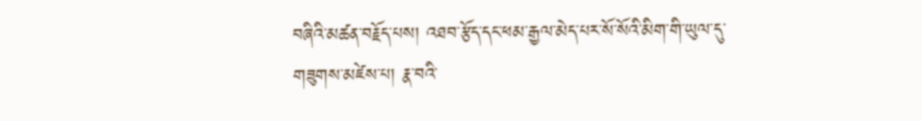བཞིའི་མཚན་བརྗོད་པས། འཐབ་རྩོད་དང་ཕམ་རྒྱལ་མེད་པར་སོ་སོའི་མིག་གི་ཡུལ་དུ་གཟུགས་མཛེས་པ། རྣ་བའི་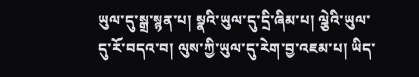ཡུལ་དུ་སྒྲ་སྙན་པ། སྣའི་ཡུལ་དུ་དྲི་ཞིམ་པ། ལྕེའི་ཡུལ་དུ་རོ་བདའ་བ། ལུས་ཀྱི་ཡུལ་དུ་རེག་བྱ་འཇམ་པ། ཡིད་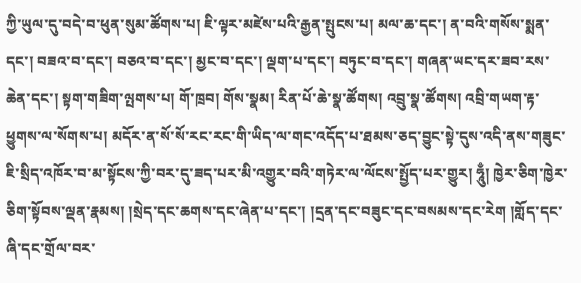ཀྱི་ཡུལ་དུ་བདེ་བ་ཕུན་སུམ་ཚོགས་པ། ཇི་ལྟར་མཛེས་པའི་རྒྱན་སྤུངས་པ། མལ་ཆ་དང་། ན་བའི་གསོས་སྨན་དང་། བཟའ་བ་དང་། བཅའ་བ་དང་། མྱང་བ་དང་། ལྡག་པ་དང་། བཏུང་བ་དང་། གཞན་ཡང་དར་ཟབ་རས་ཆེན་དང་། སྟག་གཟིག་ལྤགས་པ། གོ་ཁྲབ། གོས་སྣམ། རིན་པོ་ཆེ་སྣ་ཚོགས། འབྲུ་སྣ་ཚོགས། འབྲི་གཡག་རྟ་ཕྱུགས་ལ་སོགས་པ། མདོར་ན་སོ་སོ་རང་རང་གི་ཡིད་ལ་གང་འདོད་པ་ཐམས་ཅད་བྱུང་སྟེ་དུས་འདི་ནས་གཟུང་ཇི་སྲིད་འཁོར་བ་མ་སྟོངས་ཀྱི་བར་དུ་ཟད་པར་མི་འགྱུར་བའི་གཏེར་ལ་ལོངས་སྤྱོད་པར་གྱུར། ཧཱུྃ། ཁྱེར་ཅིག་ཁྱེར་ཅིག་སྟོབས་ལྡན་རྣམས། །སྲེད་དང་ཆགས་དང་ཞེན་པ་དང་། །དྲན་དང་བཟུང་དང་བསམས་དང་རེག །གློད་དང་ཞི་དང་གྲོལ་བར་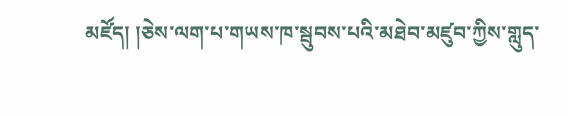མཛོད། །ཅེས་ལག་པ་གཡས་ཁ་སྦུབས་པའི་མཐེབ་མཛུབ་ཀྱིས་གླུད་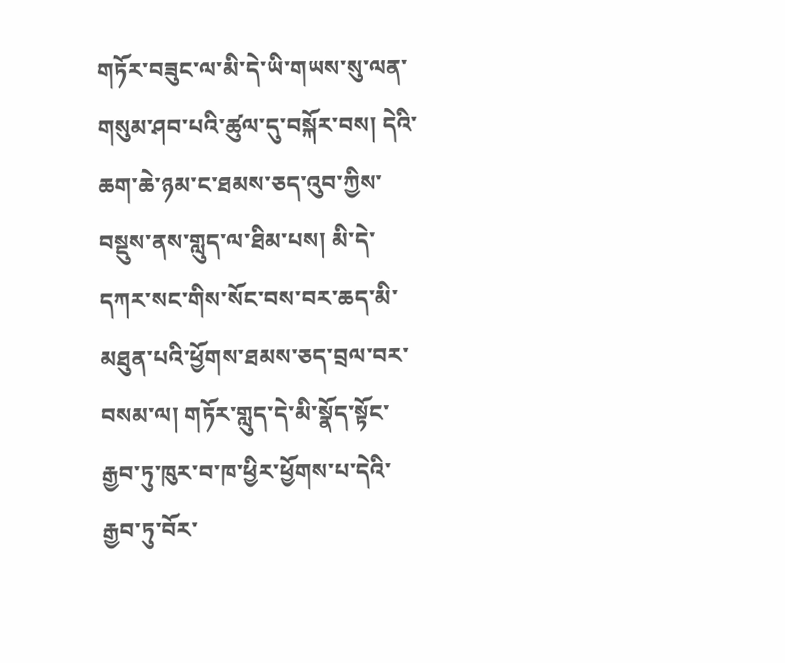གཏོར་བཟུང་ལ་མི་དེ་ཡི་གཡས་སུ་ལན་གསུམ་ཤབ་པའི་ཚུལ་དུ་བསྐོར་བས། དེའི་ཆག་ཆེ་ཉམ་ང་ཐམས་ཅད་འུབ་ཀྱིས་བསྡུས་ནས་གླུད་ལ་ཐིམ་པས། མི་དེ་དཀར་སང་གིས་སོང་བས་བར་ཆད་མི་མཐུན་པའི་ཕྱོགས་ཐམས་ཅད་བྲལ་བར་བསམ་ལ། གཏོར་གླུད་དེ་མི་སྣོད་སྟོང་རྒྱབ་ཏུ་ཁུར་བ་ཁ་ཕྱིར་ཕྱོགས་པ་དེའི་རྒྱབ་ཏུ་བོར་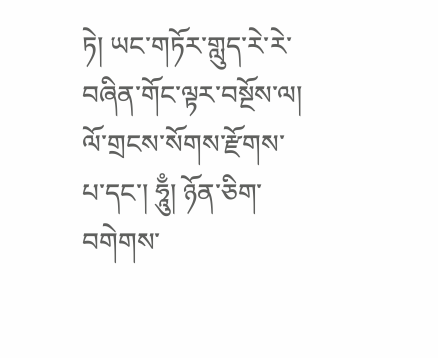ཏེ། ཡང་གཏོར་གླུད་རེ་རེ་བཞིན་གོང་ལྟར་བསྔོས་ལ། ལོ་གྲངས་སོགས་རྫོགས་པ་དང་། ཧཱུྃ། ཉོན་ཅིག་བགེགས་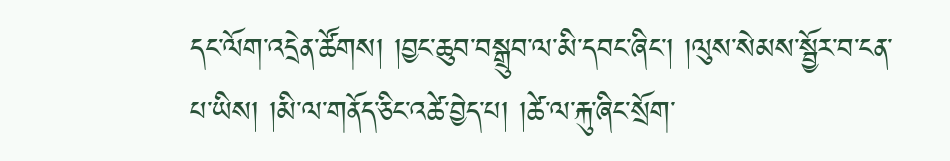དང་ལོག་འདྲེན་ཚོགས། །བྱང་ཆུབ་བསྒྲུབ་ལ་མི་དབང་ཞིང་། །ལུས་སེམས་སྦྱོར་བ་ངན་པ་ཡིས། །མི་ལ་གནོད་ཅིང་འཚེ་བྱེད་པ། །ཚེ་ལ་རྐུ་ཞིང་སྲོག་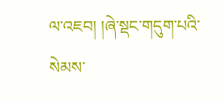ལ་འཇབ། །ཞེ་སྡང་གདུག་པའི་སེམས་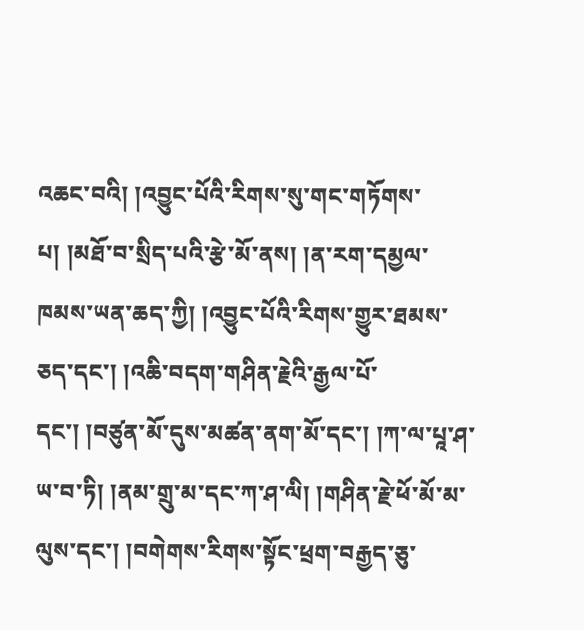འཆང་བའི། །འབྱུང་པོའི་རིགས་སུ་གང་གཏོགས་པ། །མཐོ་བ་སྲིད་པའི་རྩེ་མོ་ནས། །ན་རག་དམྱལ་ཁམས་ཡན་ཆད་ཀྱི། །འབྱུང་པོའི་རིགས་གྱུར་ཐམས་ཅད་དང་། །འཆི་བདག་གཤིན་རྗེའི་རྒྱལ་པོ་དང་། །བཙུན་མོ་དུས་མཚན་ནག་མོ་དང་། །ཀ་ལ་པཱ་ཤ་ཡ་བ་ཏི། །ནམ་གྲུ་མ་དང་ཀ་ཤ་ལི། །གཤིན་རྗེ་ཕོ་མོ་མ་ལུས་དང་། །བགེགས་རིགས་སྟོང་ཕྲག་བརྒྱད་ཅུ་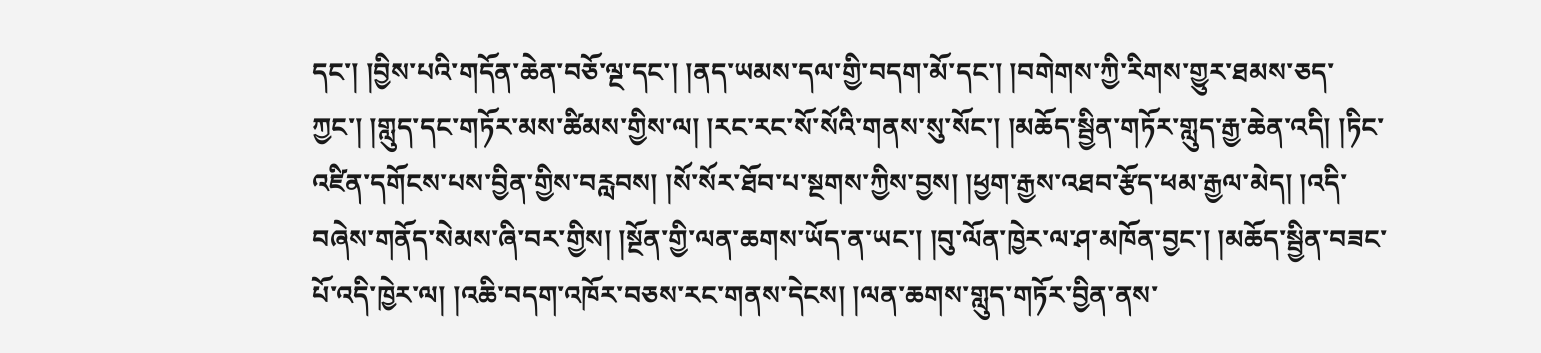དང་། །བྱིས་པའི་གདོན་ཆེན་བཅོ་ལྔ་དང་། །ནད་ཡམས་དལ་གྱི་བདག་མོ་དང་། །བགེགས་ཀྱི་རིགས་གྱུར་ཐམས་ཅད་ཀྱང་། །གླུད་དང་གཏོར་མས་ཚིམས་གྱིས་ལ། །རང་རང་སོ་སོའི་གནས་སུ་སོང་། །མཆོད་སྦྱིན་གཏོར་གླུད་རྒྱ་ཆེན་འདི། །ཏིང་འཛིན་དགོངས་པས་བྱིན་གྱིས་བརླབས། །སོ་སོར་ཐོབ་པ་སྔགས་ཀྱིས་བྱས། །ཕྱག་རྒྱས་འཐབ་རྩོད་ཕམ་རྒྱལ་མེད། །འདི་བཞེས་གནོད་སེམས་ཞི་བར་གྱིས། །སྔོན་གྱི་ལན་ཆགས་ཡོད་ན་ཡང་། །བུ་ལོན་ཁྱེར་ལ་ཤ་མཁོན་བྱང་། །མཆོད་སྦྱིན་བཟང་པོ་འདི་ཁྱེར་ལ། །འཆི་བདག་འཁོར་བཅས་རང་གནས་དེངས། །ལན་ཆགས་གླུད་གཏོར་བྱིན་ནས་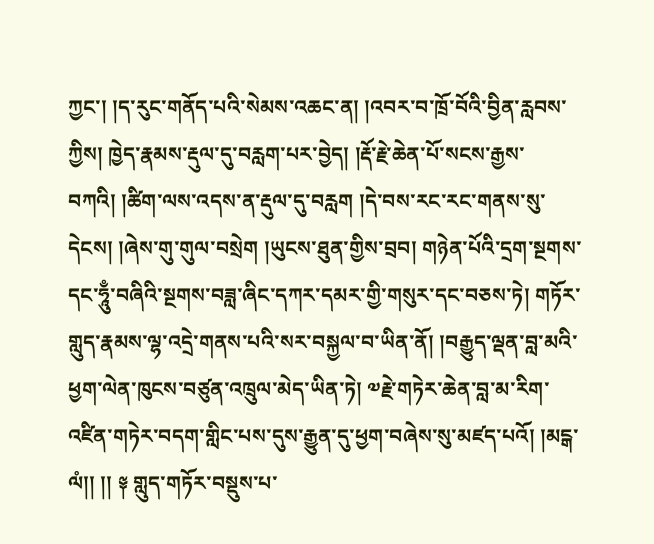ཀྱང་། །ད་རུང་གནོད་པའི་སེམས་འཆང་ན། །འབར་བ་ཁྲོ་བོའི་བྱིན་རླབས་ཀྱིས། ཁྱེད་རྣམས་རྡུལ་དུ་བརླག་པར་བྱེད། །རྡོ་རྗེ་ཆེན་པོ་སངས་རྒྱས་བཀའི། །ཚིག་ལས་འདས་ན་རྡུལ་དུ་བརླག །དེ་བས་རང་རང་གནས་སུ་དེངས། །ཞེས་གུ་གུལ་བསྲེག །ཡུངས་ཐུན་གྱིས་བྲབ། གཉེན་པོའི་དྲག་སྔགས་དང་ཧཱུྃ་བཞིའི་སྔགས་བཟླ་ཞིང་དཀར་དམར་གྱི་གསུར་དང་བཅས་ཏེ། གཏོར་གླུད་རྣམས་ལྷ་འདྲེ་གནས་པའི་སར་བསྐྱལ་བ་ཡིན་ནོ། །བརྒྱུད་ལྡན་བླ་མའི་ཕྱག་ལེན་ཁུངས་བཙུན་འཁྲུལ་མེད་ཡིན་ཏེ། ༧རྗེ་གཏེར་ཆེན་བླ་མ་རིག་འཛིན་གཏེར་བདག་གླིང་པས་དུས་རྒྱུན་དུ་ཕྱག་བཞེས་སུ་མཛད་པའོ། །མངྒ་ལཾ།། །། ༈ གླུད་གཏོར་བསྡུས་པ་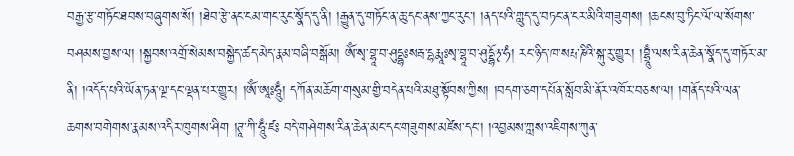བརྒྱ་རྩ་གཏོང་ཐབས་བཞུགས་སོ། །ཐེབ་རྩེ་ནང་ངམ་གང་རུང་སྣོད་དུ་ནི། །རྒྱུན་དུ་གཏོང་ན་ཆུ་དང་ནས་ཀྱང་རུང་། །ནད་པའི་གླུད་དུ་བཏང་ན་ངར་མིའི་གཟུགས། །ཆངས་བུ་ཏིང་ལོ་ལ་སོགས་བཤམས་བྱས་ལ། །སྐྱབས་འགྲོ་སེམས་བསྐྱེད་ཚད་མེད་རྣམ་བཞི་བསྒོམ། ཨོཾ་སྭ་བྷཱ་བ་ཤུདྡྷཿསརྦ་དྷརྨཱཿསྭ་བྷཱ་བ་ཤུདྡྷོ྅་ཧཾ། རང་ཉིད་ཁ་སརྤ་ཎིའི་སྐུ་རུ་གྱུར། །བྷྲཱུྃ་ལས་རིན་ཆེན་སྣོད་དུ་གཏོར་མ་ནི། །འདོད་པའི་ཡོན་ཏན་ལྔ་དང་ལྡན་པར་གྱུར། །ཨོཾ་ཨཱཿཧཱུྃ། དཀོན་མཆོག་གསུམ་གྱི་བདེན་པའི་མཐུ་སྟོབས་ཀྱིས། །བདག་ཅག་དཔོན་སློབ་མི་ནོར་འཁོར་བཅས་ལ། །གནོད་པའི་ལན་ཆགས་བགེགས་རྣམས་འདིར་ཁུགས་ཤིག །ཊཱ་ཀི་ཧཱུྃ་ཛཿ བདེ་གཤེགས་རིན་ཆེན་མང་དང་གཟུགས་མཛེས་དང་། །འབྱམས་ཀླས་འཇིགས་ཀུན་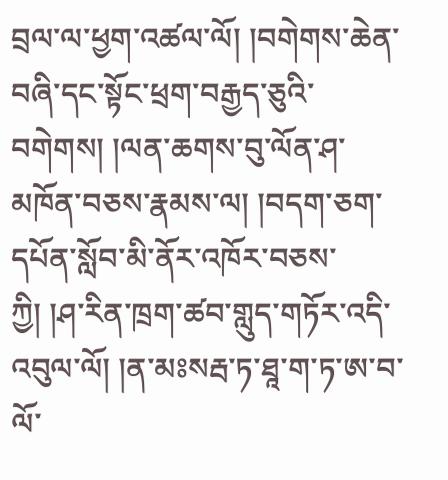བྲལ་ལ་ཕྱག་འཚལ་ལོ། །བགེགས་ཆེན་བཞི་དང་སྟོང་ཕྲག་བརྒྱད་ཅུའི་བགེགས། །ལན་ཆགས་བུ་ལོན་ཤ་མཁོན་བཅས་རྣམས་ལ། །བདག་ཅག་དཔོན་སློབ་མི་ནོར་འཁོར་བཅས་ཀྱི། །ཤ་རིན་ཁྲག་ཚབ་གླུད་གཏོར་འདི་འབུལ་ལོ། །ན་མཿསརྦ་ཏ་ཐཱ་ག་ཏ་ཨ་བ་ལོ་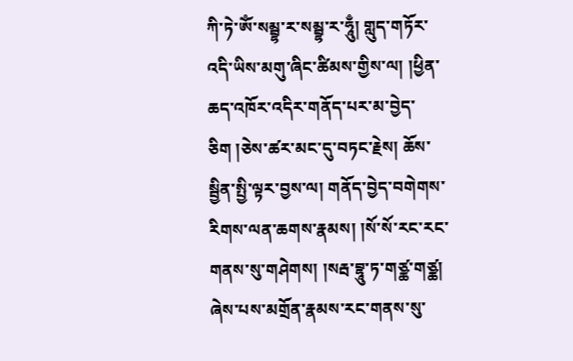ཀི་ཏེ་ཨོཾ་སམྦྷ་ར་སམྦྷ་ར་ཧཱུྃ། གླུད་གཏོར་འདི་ཡིས་མགུ་ཞིང་ཚིམས་གྱིས་ལ། །ཕྱིན་ཆད་འཁོར་འདིར་གནོད་པར་མ་བྱེད་ཅིག །ཅེས་ཚར་མང་དུ་བཏང་རྗེས། ཆོས་སྦྱིན་སྤྱི་ལྟར་བྱས་ལ། གནོད་བྱེད་བགེགས་རིགས་ལན་ཆགས་རྣམས། །སོ་སོ་རང་རང་གནས་སུ་གཤེགས། །སརྦ་བྷཱུ་ཏ་གཙྪ་གཙྪ། ཞེས་པས་མགྲོན་རྣམས་རང་གནས་སུ་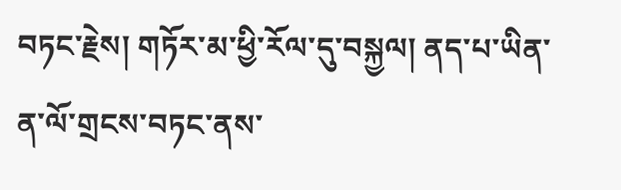བཏང་རྗེས། གཏོར་མ་ཕྱི་རོལ་དུ་བསྐྱལ། ནད་པ་ཡིན་ན་ལོ་གྲངས་བཏང་ནས་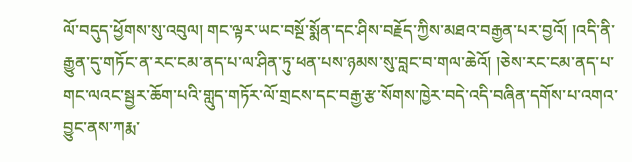ལོ་བདུད་ཕྱོགས་སུ་འབུལ། གང་ལྟར་ཡང་བསྔོ་སྨོན་དང་ཤིས་བརྗོད་ཀྱིས་མཐའ་བརྒྱན་པར་བྱའོ། །འདི་ནི་རྒྱུན་དུ་གཏོང་ན་རང་ངམ་ནད་པ་ལ་ཤིན་ཏུ་ཕན་པས་ཉམས་སུ་བླང་བ་གལ་ཆེའོ། །ཅེས་རང་ངམ་ནད་པ་གང་ལའང་སྦྱར་ཆོག་པའི་གླུད་གཏོར་ལོ་གྲངས་དང་བརྒྱ་རྩ་སོགས་ཁྱེར་བདེ་འདི་བཞིན་དགོས་པ་འགའ་བྱུང་ནས་ཀརྨ་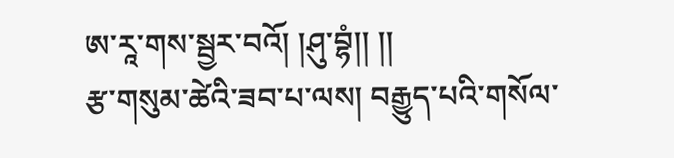ཨ་རཱ་གས་སྦྱར་བའོ། །ཤུ་བྷཾ།། །།
རྩ་གསུམ་ཚེའི་ཟབ་པ་ལས། བརྒྱུད་པའི་གསོལ་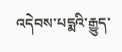འདེབས་པདྨའི་རྒྱུད་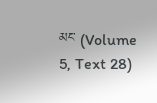མང་ (Volume 5, Text 28)